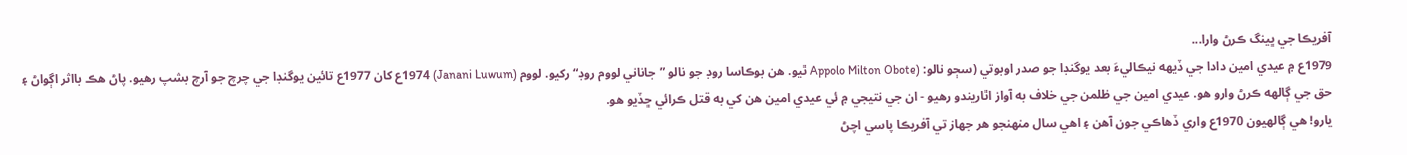آفريڪا جي ڀينگ ڪرڻ وارا...
1979ع ۾ عيدي امين دادا جي ڏيهه نيڪاليءَ بعد يوگنڊا جو صدر اوبوتي (سڄو نالو: (Appolo Milton Obote ٿيو. هن بوڪاسا روڊ جو نالو ”جاناني لووم روڊ“ رکيو. لووم (Janani Luwum) 1974ع کان 1977ع تائين يوگنڊا جي چرچ جو آرچ بشپ رهيو. پاڻ هڪ بااثر اڳواڻ ۽ حق جي ڳالهه ڪرڻ وارو هو. عيدي امين جي ظلمن جي خلاف به آواز اٿاريندو رهيو - ان جي نتيجي ۾ ئي عيدي امين هن کي به قتل ڪرائي ڇڏيو هو.
يارو! هي ڳالهيون 1970ع واري ڏهاڪي جون آهن ۽ اهي سال منهنجو هر جهاز تي آفريڪا پاسي اچڻ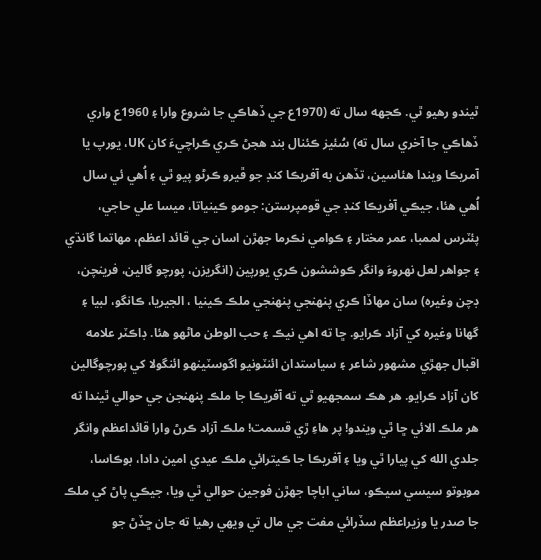ٿيندو رهيو ٿي. ڪجهه سال ته (1970ع جي ڏهاڪي جا شروع وارا ۽ 1960ع واري ڏهاڪي جا آخري سال ته) سُئيز ڪئنال بند هجڻ ڪري ڪراچيءَ کان UK، يورپ يا آمريڪا ويندا هئاسين، تڏهن به آفريڪا کنڊ جو ڦيرو ڪرڻو پيو ٿي ۽ اُهي ئي سال اُهي هئا، جيڪي آفريڪا کنڊ جي قومپرستن: جومو ڪينياتا، ميسا علي حاجي، پئٽرس لممبا، عمر مختار ۽ ڪوامي نڪرما جهڙن اسان جي قائد اعظم، مهاتما گانڌي ۽ جواهر لعل نهروءَ وانگر ڪوششون ڪري يورپين (انگريزن، پورچو گالين، فرينچن، ڊچن وغيره) سان مهاڏا ڪري پنهنجي پنهنجي ملڪ ڪينيا ، الجيريا، ڪانگو، لبيا ۽ گهانا وغيره کي آزاد ڪرايو. ڇا ته اهي نيڪ ۽ حب الوطن ماڻهو هئا. ڊاڪٽر علامه اقبال جهڙي مشهور شاعر ۽ سياستدان ائنٽونيو اگوسٽينهو ائنگولا کي پورچوگالين کان آزاد ڪرايو. هر هڪ سمجهيو ٿي ته آفريڪا جا ملڪ پنهنجن جي حوالي ٿيندا ته هر ملڪ الائي ڇا ٿي ويندو! پر هاءِ ڙي قسمت! ملڪ آزاد ڪرڻ وارا قائداعظم وانگر جلدي الله کي پيارا ٿي ويا ۽ آفريڪا جا ڪيترائي ملڪ عيدي امين دادا، بوڪاسا، موبوتو سيسي سيڪو، ساني اباچا جهڙن فوجين حوالي ٿي ويا، جيڪي پاڻ کي ملڪ جا صدر يا وزيراعظم سڏرائي مفت جي مال تي ويهي رهيا ته جان ڇڏڻ جو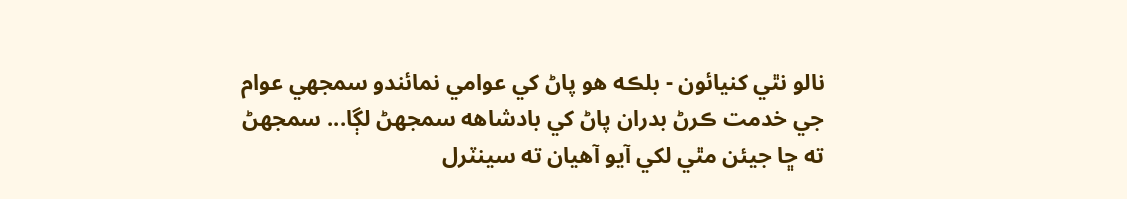نالو نٿي کنيائون - بلڪه هو پاڻ کي عوامي نمائندو سمجهي عوام جي خدمت ڪرڻ بدران پاڻ کي بادشاهه سمجهڻ لڳا... سمجهڻ ته ڇا جيئن مٿي لکي آيو آهيان ته سينٽرل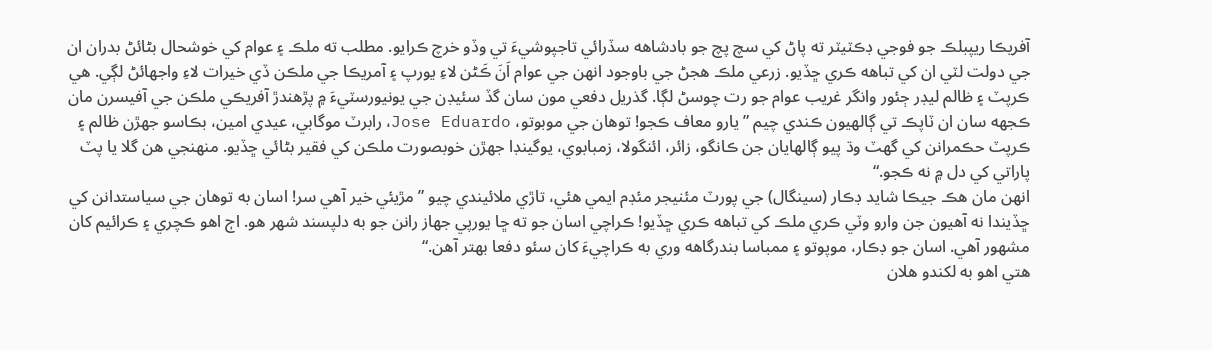آفريڪا ريپبلڪ جو فوجي ڊڪٽيٽر ته پاڻ کي سچ پچ جو بادشاهه سڏرائي تاجپوشيءَ تي وڏو خرچ ڪرايو. مطلب ته ملڪ ۽ عوام کي خوشحال بڻائڻ بدران ان جي دولت لٽي ان کي تباهه ڪري ڇڏيو. زرعي ملڪ هجڻ جي باوجود انهن جي عوام اَنَ ڪَڻن لاءِ يورپ ۽ آمريڪا جي ملڪن ڏي خيرات لاءِ واجهائڻ لڳي. هي ڪرپٽ ۽ ظالم ليڊر ڄئور وانگر غريب عوام جو رت چوسڻ لڳا. گذريل دفعي مون سان گڏ سئيڊن جي يونيورسٽيءَ ۾ پڙهندڙ آفريڪي ملڪن جي آفيسرن مان ڪجهه سان ان ٽاپڪ تي ڳالهيون ڪندي چيم ”يارو معاف ڪجو! توهان جي موبوتو، Jose Eduardo، رابرٽ موگابي، عيدي امين، بڪاسو جهڙن ظالم ۽ ڪرپٽ حڪمرانن کي گهٽ وڌ پيو ڳالهايان جن ڪانگو، زائر، ائنگولا، زمبابوي، يوگينڊا جهڙن خوبصورت ملڪن کي فقير بڻائي ڇڏيو. منهنجي هن گلا يا پٽ پاراتي کي دل ۾ نه ڪجو.“
انهن مان هڪ جيڪا شايد ڊڪار (سينگال) جي پورٽ مئنيجر مئڊم ايمي هئي، تاڙي ملائيندي چيو ”مڙيئي خير آهي سر! اسان به توهان جي سياستدانن کي ڇڏيندا نه آهيون جن وارو وٽي ڪري ملڪ کي تباهه ڪري ڇڏيو! ڪراچي اسان جو ته ڇا يورپي جهاز رانن جو به دلپسند شهر هو. اڄ اهو ڪچري ۽ ڪرائيم کان مشهور آهي. اسان جو ڊڪار، موپوتو ۽ ممباسا بندرگاهه وري به ڪراچيءَ کان سئو دفعا بهتر آهن.“
هتي اهو به لکندو هلان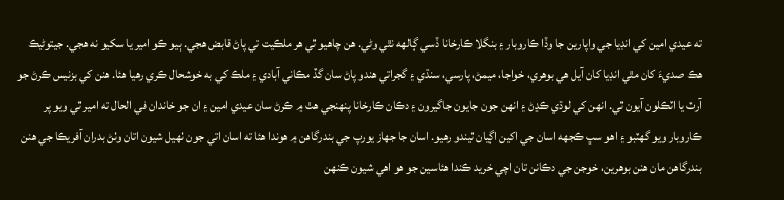ته عيدي امين کي انڊيا جي واپارين جا وڏا ڪاروبار ۽ بنگلا ڪارخانا ڏسي ڳالهه نٿي وڻي. هن چاهيو ٿي هر ملڪيت تي پاڻ قابض هجي. ٻيو ڪو امير يا سکيو نه هجي. جيتوڻيڪ هڪ صديءَ کان مٿي انڊيا کان آيل هي بوهري، خواجا، ميمڻ، پارسي، سنڌي ۽ گجراتي هندو پاڻ سان گڏ مڪاني آبادي ۽ ملڪ کي به خوشحال ڪري رهيا هئا. هنن کي بزنيس ڪرڻ جو آرٽ يا اٽڪلون آيون ٿي. انهن کي لوڌي ڪڍڻ ۽ انهن جون جايون جاگيرون ۽ دڪان ڪارخانا پنهنجي هٿ ۾ ڪرڻ سان عيدي امين ۽ ان جو خاندان في الحال ته امير ٿي ويو پر ڪاروبار ويو گهٽبو ۽ اهو سڀ ڪجهه اسان جي اکين اڳيان ٿيندو رهيو. اسان جا جهاز يورپ جي بندرگاهن ۾ هوندا هئا ته اسان اتي جون ٺهيل شيون اتان وٺڻ بدران آفريڪا جي هنن بندرگاهن مان هنن بوهرين، خوجن جي دڪانن تان اچي خريد ڪندا هئاسين جو هو اهي شيون ڪنهن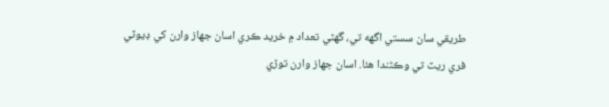طريقي سان سستي اگهه تي، گهڻي تعداد ۾ خريد ڪري اسان جهاز وارن کي ڊيوٽي فري ريٽ تي وڪڻندا هئا. اسان جهاز وارن توڙي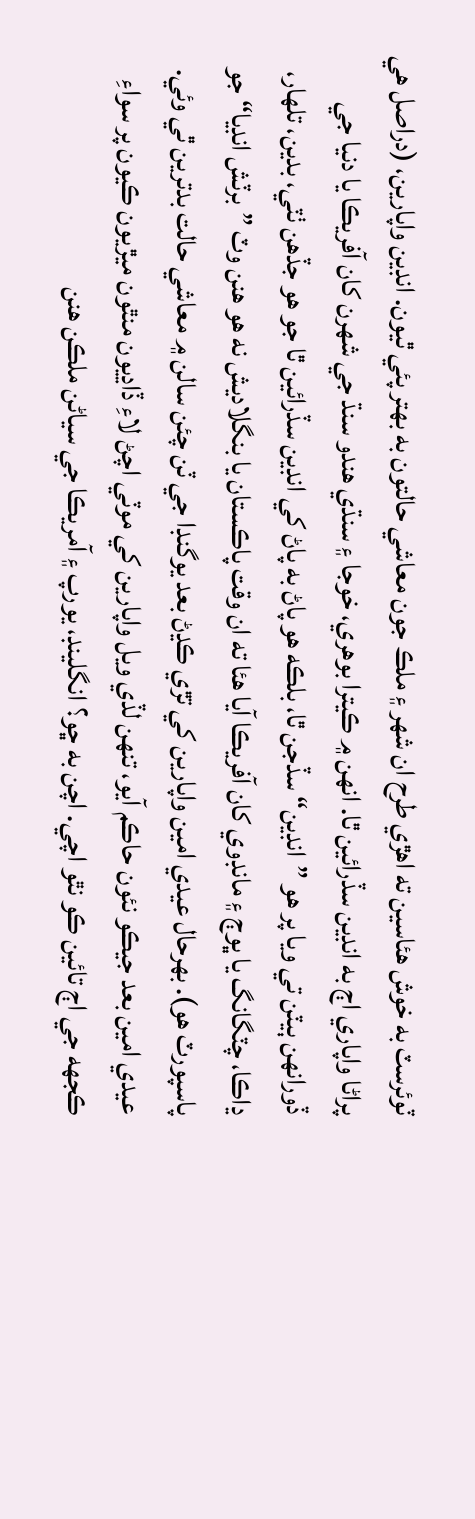ٽوئرسٽ به خوش هئاسين ته اهڙي طرح ان شهر ۽ ملڪ جون معاشي حالتون به بهتر پئي ٿيون. انڊين واپارين، (دراصل هي پراڻا واپاري اڄ به انڊين سڏرائين ٿا. انهن ۾ ڪيترا بوهري، خوجا ۽ سنڌي هندو سنڌ جي شهرن کان آفريڪا يا دنيا جي ڏورانهن ٻيٽن تي ويا پر هو ”انڊين“ سڏجن ٿا، بلڪه هو پاڻ به پاڻ کي انڊين سڏرائين ٿا جو هو جڏهن ٺٽي، بدين، تلهار، ڍاڪا، چٽگانگ يا ڀوڄ ۽ مانڊوي کان آفريڪا آيا هئا ته ان وقت پاڪستان يا بنگلاديش نه هو هنن وٽ ”برٽش انڊيا“ جو پاسپورٽ هو). بهرحال عيدي امين واپارين کي تڙي ڪڍڻ بعد يوگنڊا جي ٽن چئن سالن ۾ معاشي حالت بدترين ٿي وئي. عيدي امين بعد جيڪو نئون حاڪم آيو، تنهن لڏي ويل واپارين کي موٽي اچڻ لاءِ ڏاڍيون منٿون ميڙيون ڪيون پر سواءِ ڪجهه جي اڄ تائين ڪو نٿو اچي. اچن به ڇو؟ انگلينڊ، يورپ ۽ آمريڪا جي سياڻن ملڪن هنن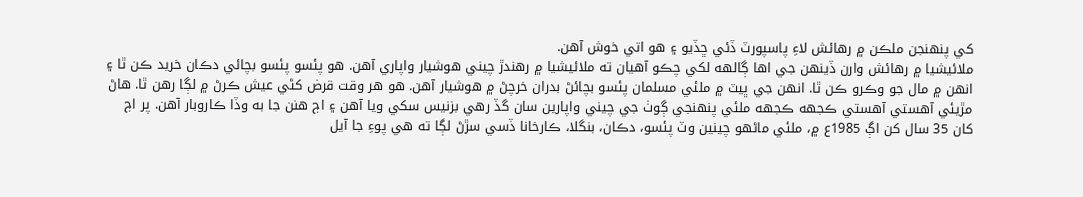کي پنهنجن ملڪن ۾ رهائش لاءِ پاسپورٽ ڏئي ڇڏيو ۽ هو اتي خوش آهن.
ملائيشيا ۾ رهائش وارن ڏينهن جي اها ڳالهه لکي چڪو آهيان ته ملائيشيا ۾ رهندڙ چيني هوشيار واپاري آهن. هو پئسو پئسو بچائي دڪان خريد ڪن ٿا ۽ انهن ۾ مال جو وڪرو ڪن ٿا. انهن جي ڀيٽ ۾ ملئي مسلمان پئسو بچائڻ بدران خرچڻ ۾ هوشيار آهن. هو هر وقت قرض کڻي عيش ڪرڻ ۾ لڳا رهن ٿا. هاڻ مڙيئي آهستي آهستي ڪجهه ڪجهه ملئي پنهنجي ڳوٺ جي چيني واپارين سان گڏ رهي بزنيس سکي ويا آهن ۽ اڄ هنن جا به وڏا ڪاروبار آهن. پر اڄ کان 35 سال کن اڳ 1985ع ۾، ملئي ماڻهو چينين وٽ پئسو، دڪان، بنگلا، ڪارخانا ڏسي سڙڻ لڳا ته هي پوءِ جا آيل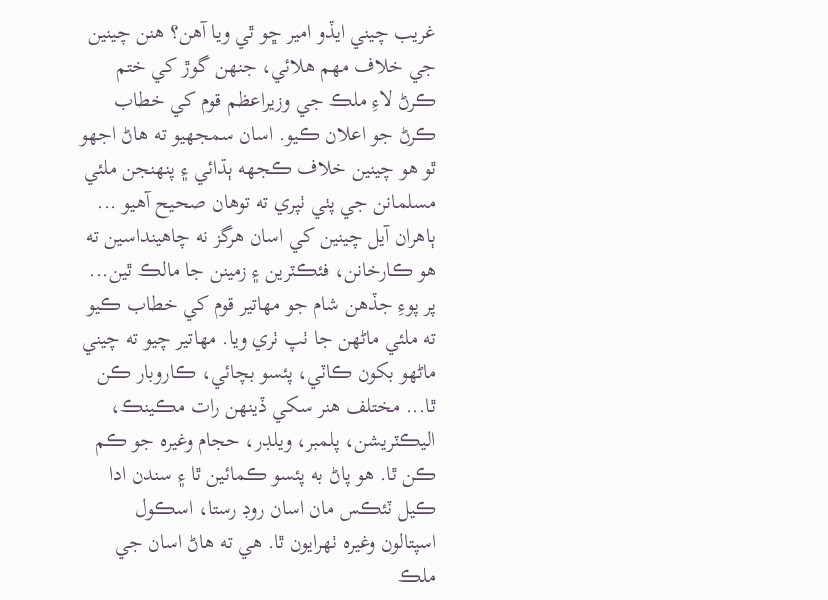غريب چيني ايڏو امير ڇو ٿي ويا آهن؟ هنن چينين جي خلاف مهم هلائي، جنهن گوڙ کي ختم ڪرڻ لاءِ ملڪ جي وزيراعظم قوم کي خطاب ڪرڻ جو اعلان ڪيو. اسان سمجهيو ته هاڻ اجهو ٿو هو چينين خلاف ڪجهه ٻڌائي ۽ پنهنجن ملئي مسلمانن جي پٺي ٺپري ته توهان صحيح آهيو ... ٻاهران آيل چينين کي اسان هرگز نه چاهينداسين ته هو ڪارخانن، فئڪٽرين ۽ زمينن جا مالڪ ٿين... پر پوءِ جڏهن شام جو مهاتير قوم کي خطاب ڪيو ته ملئي ماڻهن جا ٺپ ٺري ويا. مهاتير چيو ته چيني ماڻهو بکون ڪاٽي، پئسو بچائي، ڪاروبار ڪن ٿا... مختلف هنر سکي ڏينهن رات مڪينڪ، اليڪٽريشن، پلمبر، ويلڊر، حجام وغيره جو ڪم ڪن ٿا. هو پاڻ به پئسو ڪمائين ٿا ۽ سندن ادا ڪيل ٽئڪس مان اسان روڊ رستا، اسڪول اسپتالون وغيره ٺهرايون ٿا. هي ته هاڻ اسان جي ملڪ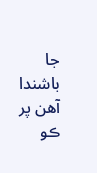جا باشندا آهن پر ڪو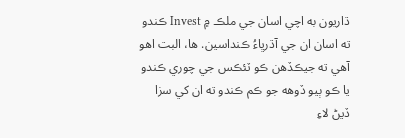ڌاريون به اچي اسان جي ملڪ ۾ Invest ڪندو ته اسان ان جي آڌرڀاءُ ڪنداسين. ها، البت اهو آهي ته جيڪڏهن ڪو ٽئڪس جي چوري ڪندو يا ڪو ٻيو ڏوهه جو ڪم ڪندو ته ان کي سزا ڏيڻ لاءِ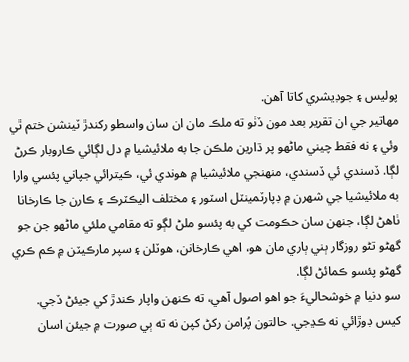پوليس ۽ جوڊيشري کاتا آهن.
مهاتير جي ان تقرير بعد مون ڏٺو ته ملڪ مان ان سان واسطو رکندڙ ٽينشن ختم ٿي وئي ۽ نه فقط چيني ماڻهو پر ڌارين ملڪن جا به ملائيشيا ۾ دل لڳائي ڪاروبار ڪرڻ لڳا. ڏسندي ئي ڏسندي، منهنجي ملائيشيا ۾ هوندي ئي، ڪيترائي جپاني پئسي وارا به ملائيشيا جي شهرن ۾ ڊپارٽمينٽل اسٽور ۽ مختلف اليڪٽرڪ ۽ ڪارن جا ڪارخانا ٺاهڻ لڳا، جنهن سان حڪومت کي به پئسو ملڻ لڳو ته مقامي ملئي ماڻهو جن جو گهڻو تڻو روزگار ٻني ٻاري مان هو، اهي ڪارخانن، هوٽلن ۽ سپر مارڪيٽن ۾ ڪم ڪري گهڻو پئسو ڪمائڻ لڳا.
سو دنيا ۾ خوشحاليءَ جو اهو اصول آهي، ته ڪنهن واپار ڪندڙ کي جيئڻ ڏجي. کيس ڊوڙائي نه ڪڍجي. حالتون پُرامن رکڻ کپن نه ته ٻي صورت ۾ جيئن اسان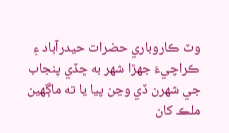وٽ ڪاروباري حضرات حيدرآباد ۽ ڪراچيءَ جهڙا شهر به ڇڏي پنجاب جي شهرن ڏي وڃن پيا يا ته ماڳهين ملڪ کان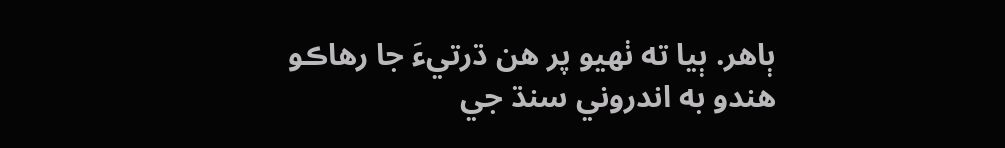ٻاهر. ٻيا ته ٺهيو پر هن ڌرتيءَ جا رهاڪو هندو به اندروني سنڌ جي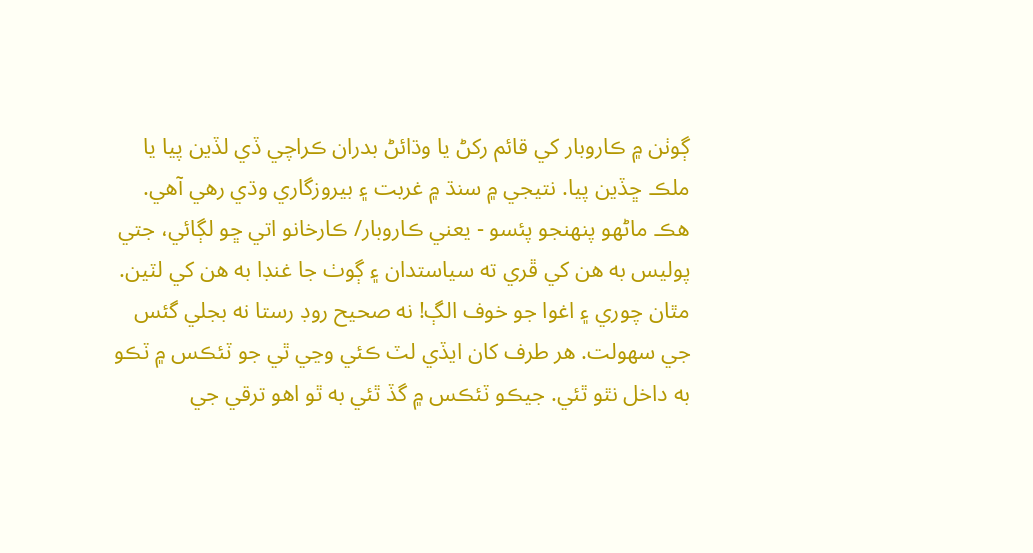ڳوٺن ۾ ڪاروبار کي قائم رکڻ يا وڌائڻ بدران ڪراچي ڏي لڏين پيا يا ملڪ ڇڏين پيا. نتيجي ۾ سنڌ ۾ غربت ۽ بيروزگاري وڌي رهي آهي. هڪ ماڻهو پنهنجو پئسو - يعني ڪاروبار/ ڪارخانو اتي ڇو لڳائي، جتي پوليس به هن کي ڦري ته سياستدان ۽ ڳوٺ جا غنڊا به هن کي لٽين. مٿان چوري ۽ اغوا جو خوف الڳ! نه صحيح روڊ رستا نه بجلي گئس جي سهولت. هر طرف کان ايڏي لٽ ڪئي وڃي ٿي جو ٽئڪس ۾ ٽڪو به داخل نٿو ٿئي. جيڪو ٽئڪس ۾ گڏ ٿئي به ٿو اهو ترقي جي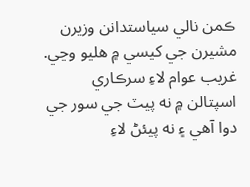ڪمن نالي سياستدانن وزيرن مشيرن جي کيسي ۾ هليو وڃي. غريب عوام لاءِ سرڪاري اسپتالن ۾ نه پيٽ جي سور جي دوا آهي ۽ نه پيئڻ لاءِ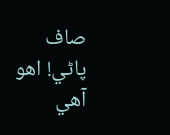صاف پاڻي! اهو آهي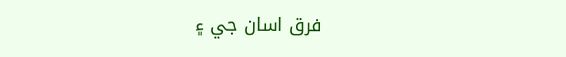فرق اسان جي ۽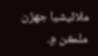ملائيشيا جهڙن ملڪن ۾.